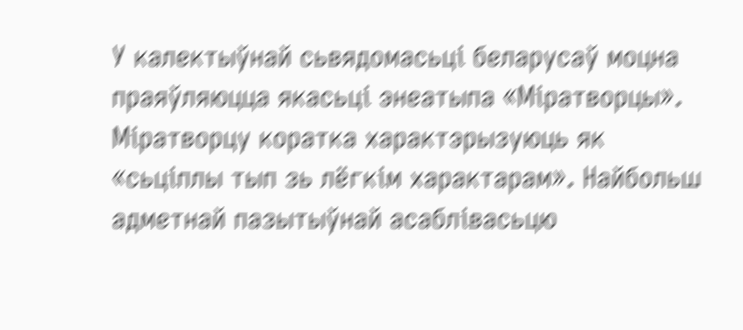У калектыўнай сьвядомасьці беларусаў моцна праяўляюцца якасьці энеатыпа «Міратворцы». Міратворцу коратка характэрызуюць як «сьціплы тып зь лёгкім характарам». Найбольш адметнай пазытыўнай асаблівасьцю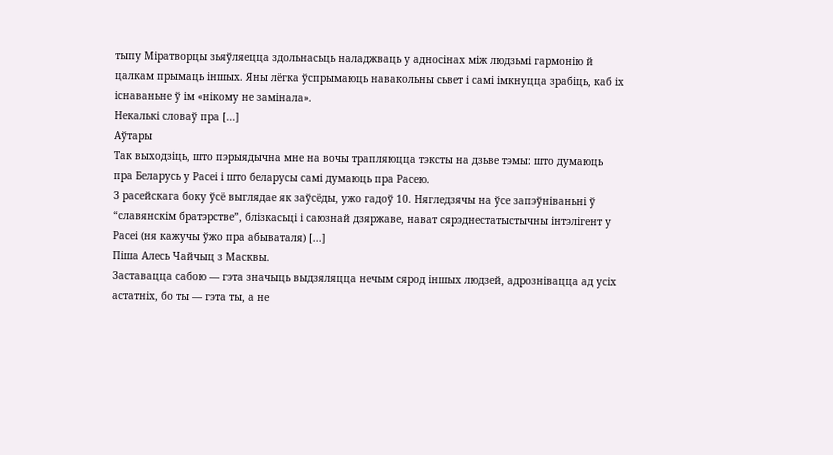тыпу Міратворцы зьяўляецца здольнасьць наладжваць у адносiнах мiж людзьмi гармонію й цалкам прымаць іншых. Яны лёгка ўспрымаюць навакольны сьвет і самі імкнуцца зрабіць, каб іх існаваньне ў ім «нікому не замінала».
Некалькі словаў пра [...]
Аўтары
Так выходзіць, што пэрыядычна мне на вочы трапляюцца тэксты на дзьве тэмы: што думаюць пра Беларусь у Расеі і што беларусы самі думаюць пра Расею.
З расейскага боку ўсё выглядае як заўсёды, ужо гадоў 10. Нягледзячы на ўсе запэўніваньні ў “славянскім братэрстве”, блізкасьці і саюзнай дзяржаве, нават сярэднестатыстычны інтэлігент у Расеі (ня кажучы ўжо пра абываталя) [...]
Піша Алесь Чайчыц з Масквы.
Заставацца сабою — гэта значыць выдзяляцца нечым сярод іншых людзей, адрознівацца ад усіх астатніх, бо ты — гэта ты, а не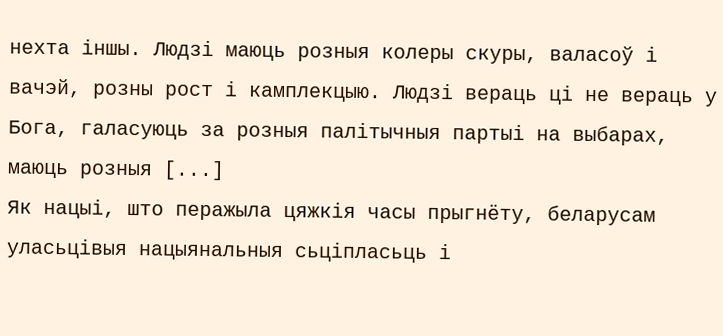нехта іншы. Людзі маюць розныя колеры скуры, валасоў і вачэй, розны рост і камплекцыю. Людзі вераць ці не вераць у Бога, галасуюць за розныя палітычныя партыі на выбарах, маюць розныя [...]
Як нацыі, што перажыла цяжкія часы прыгнёту, беларусам уласьцівыя нацыянальныя сьціпласьць і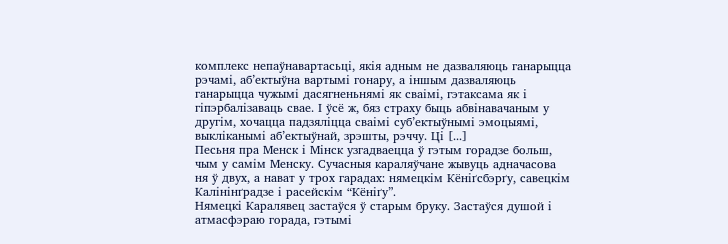комплекс непаўнавартасьці, якія адным не дазваляюць ганарыцца рэчамі, аб’ектыўна вартымі гонару, а іншым дазваляюць ганарыцца чужымі дасягненьнямі як сваімі, гэтаксама як і гіпэрбалізаваць свае. І ўсё ж, бяз страху быць абвінавачаным у другім, хочацца падзяліцца сваімі суб’ектыўнымі эмоцыямі, выкліканымі аб’ектыўнай, зрэшты, рэччу. Ці [...]
Песьня пра Менск і Мінск узгадваецца ў гэтым горадзе больш, чым у самім Менску. Сучасныя караляўчане жывуць адначасова ня ў двух, а нават у трох гарадах: нямецкім Кёніґсбэрґу, савецкім Калінінґрадзе і расейскім “Кёніґу”.
Нямецкі Каралявец застаўся ў старым бруку. Застаўся душой і атмасфэраю горада, гэтымі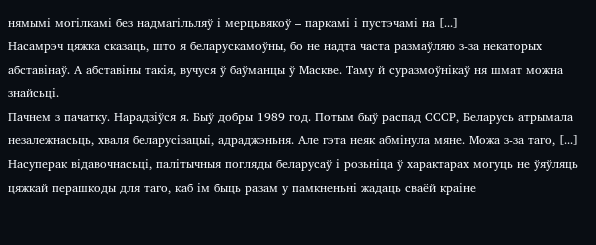нямымі могілкамі без надмагільляў і мерцьвякоў – паркамі і пустэчамі на [...]
Насамрэч цяжка сказаць, што я беларускамоўны, бо не надта часта размаўляю з-за некаторых абставінаў. А абставіны такія, вучуся ў баўманцы ў Маскве. Таму й суразмоўнікаў ня шмат можна знайсьці.
Пачнем з пачатку. Нарадзіўся я. Быў добры 1989 год. Потым быў распад СССР, Беларусь атрымала незалежнасьць, хваля беларусізацыі, адраджэньня. Але гэта неяк абмінула мяне. Можа з-за таго, [...]
Насуперак відавочнасьці, палітычныя погляды беларусаў і розьніца ў характарах могуць не ўяўляць цяжкай перашкоды для таго, каб ім быць разам у памкненьні жадаць сваёй краіне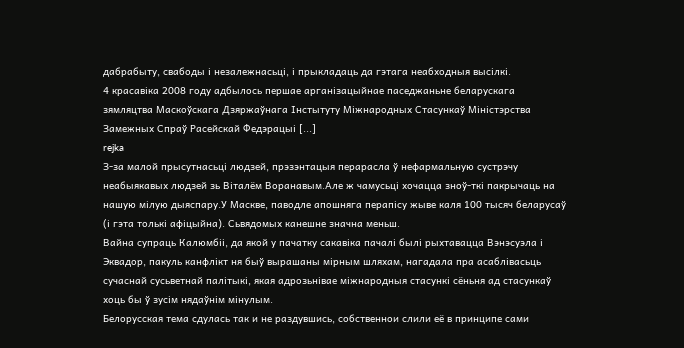дабрабыту, свабоды і незалежнасьці, і прыкладаць да гэтага неабходныя высілкі.
4 красавіка 2008 году адбылось першае арганізацыйнае паседжаньне беларускага зямляцтва Маскоўскага Дзяржаўнага Інстытуту Міжнародных Стасункаў Міністэрства Замежных Спраў Расейскай Федэрацыі [...]
rejka
З-за малой прысутнасьці людзей, прэзэнтацыя перарасла ў нефармальную сустрэчу неабыякавых людзей зь Віталём Воранавым.Але ж чамусьці хочацца зноў-ткі пакрычаць на нашую мілую дыяспару.У Маскве, паводле апошняга перапісу жыве каля 100 тысяч беларусаў (і гэта толькі афіцыйна). Сьвядомых канешне значна меньш.
Вайна супраць Калюмбіі, да якой у пачатку сакавіка пачалі былі рыхтавацца Вэнэсуэла і Эквадор, пакуль канфлікт ня быў вырашаны мірным шляхам, нагадала пра асаблівасьць сучаснай сусьветнай палітыкі, якая адрозьнівае міжнародныя стасункі сёньня ад стасункаў хоць бы ў зусім нядаўнім мінулым.
Белорусская тема сдулась так и не раздувшись, собственнои слили её в принципе сами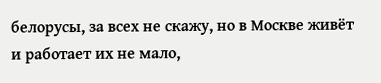белорусы, за всех не скажу, но в Москве живёт и работает их не мало,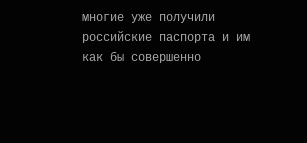многие уже получили российские паспорта и им как бы совершенно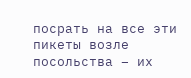посрать на все эти пикеты возле посольства – их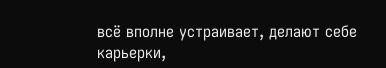всё вполне устраивает, делают себе карьерки,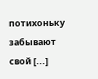потихоньку забывают свой [...]